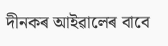দীনকৰ আইৱালেৰ বাবে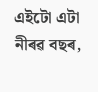এইটো এটা নীৰৱ বছৰ,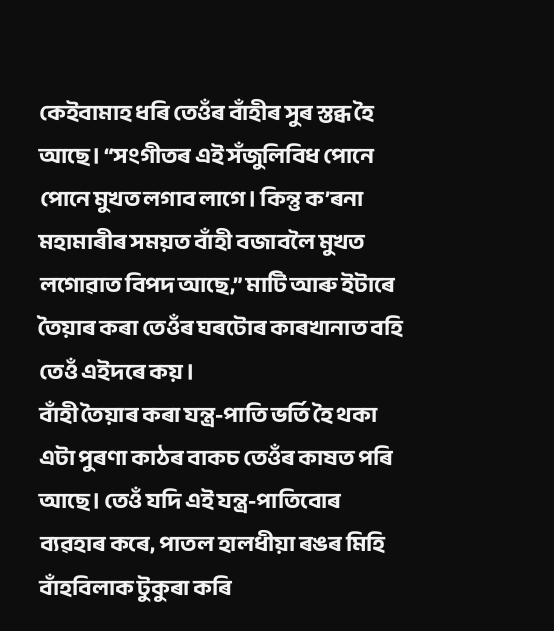কেইবামাহ ধৰি তেওঁৰ বাঁহীৰ সুৰ স্তব্ধ হৈ আছে। “সংগীতৰ এই সঁজুলিবিধ পোনে পোনে মুখত লগাব লাগে। কিন্তু ক’ৰনা মহামাৰীৰ সময়ত বাঁহী বজাবলৈ মুখত লগোৱাত বিপদ আছে,” মাটি আৰু ইটাৰে তৈয়াৰ কৰা তেওঁৰ ঘৰটোৰ কাৰখানাত বহি তেওঁ এইদৰে কয়।
বাঁহী তৈয়াৰ কৰা যন্ত্ৰ-পাতি ভৰ্তি হৈ থকা এটা পুৰণা কাঠৰ বাকচ তেওঁৰ কাষত পৰি আছে। তেওঁ যদি এই যন্ত্ৰ-পাতিবোৰ ব্যৱহাৰ কৰে, পাতল হালধীয়া ৰঙৰ মিহি বাঁহবিলাক টুকুৰা কৰি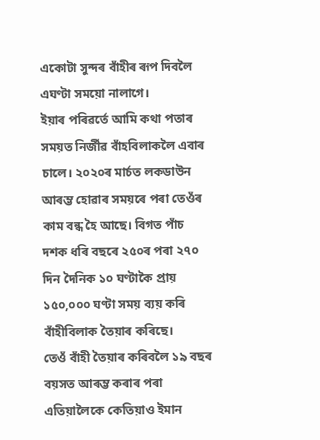একোটা সুন্দৰ বাঁহীৰ ৰূপ দিবলৈ এঘণ্টা সময়ো নালাগে।
ইয়াৰ পৰিৱৰ্তে আমি কথা পতাৰ সময়ত নিৰ্জীৱ বাঁহবিলাকলৈ এবাৰ চালে। ২০২০ৰ মাৰ্চত লকডাউন আৰম্ভ হোৱাৰ সময়ৰে পৰা তেওঁৰ কাম বন্ধ হৈ আছে। বিগত পাঁচ দশক ধৰি বছৰে ২৫০ৰ পৰা ২৭০ দিন দৈনিক ১০ ঘণ্টাকৈ প্ৰায় ১৫০,০০০ ঘণ্টা সময় ব্যয় কৰি বাঁহীবিলাক তৈয়াৰ কৰিছে।
তেওঁ বাঁহী তৈয়াৰ কৰিবলৈ ১৯ বছৰ বয়সত আৰম্ভ কৰাৰ পৰা এতিয়ালৈকে কেতিয়াও ইমান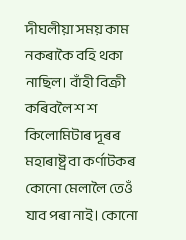দীঘলীয়া সময় কাম নকৰাকৈ বহি থকা নাছিল। বাঁহী বিক্ৰী কৰিবলৈ শ শ কিলোমিটাৰ দূৰৰ মহাৰাষ্ট্ৰ বা কৰ্ণাটকৰ কোনো মেলালৈ তেওঁ যাব পৰা নাই। কোনো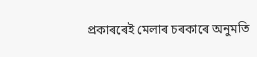প্ৰকাৰৰেই মেলাৰ চৰকাৰে অনুমতি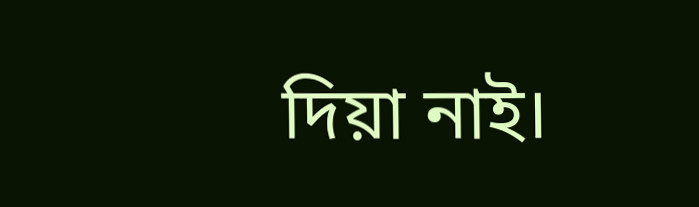দিয়া নাই।